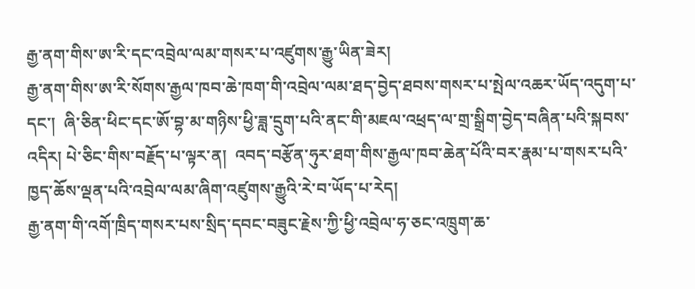རྒྱ་ནག་གིས་ཨ་རི་དང་འབྲེལ་ལམ་གསར་པ་འཛུགས་རྒྱུ་ཡིན་ཟེར།
རྒྱ་ནག་གིས་ཨ་རི་སོགས་རྒྱལ་ཁབ་ཆེ་ཁག་གི་འབྲེལ་ལམ་ཐད་བྱེད་ཐབས་གསར་པ་སྤེལ་འཆར་ཡོད་འདུག་པ་དང་།  ཞི་ཅིན་ཕིང་དང་ཨོ་བྷ་མ་གཉིས་ཕྱི་ཟླ་དྲུག་པའི་ནང་གི་མཇལ་འཕྲད་ལ་གྲ་སྒྲིག་བྱེད་བཞིན་པའི་སྐབས་འདིར། པེ་ཅིང་གིས་བརྗོད་པ་ལྟར་ན།  འབད་བརྩོན་ཧུར་ཐག་གིས་རྒྱལ་ཁབ་ཆེན་པོའི་བར་རྣམ་པ་གསར་པའི་ཁྱད་ཆོས་ལྡན་པའི་འབྲེལ་ལམ་ཞིག་འཛུགས་རྒྱུའི་རེ་བ་ཡོད་པ་རེད།
རྒྱ་ནག་གི་འགོ་ཁྲིད་གསར་པས་སྲིད་དབང་བཟུང་རྗེས་ཀྱི་ཕྱི་འབྲེལ་ཧ་ཅང་འཁྲུག་ཆ་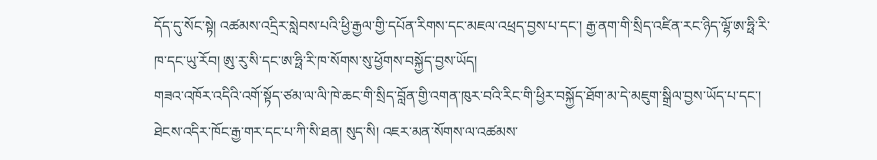དོད་དུ་སོང་སྟེ། འཚམས་འདྲིར་སླེབས་པའི་ཕྱི་རྒྱལ་གྱི་དཔོན་རིགས་དང་མཇལ་འཕྲད་བྱས་པ་དང་། རྒྱ་ནག་གི་སྲིད་འཛིན་རང་ཉིད་ལྷོ་ཨ་ཧྥི་རི་ཁ་དང་ཡུ་རོབ། ཨུ་རུ་སི་དང་ཨ་ཧྥི་རི་ཁ་སོགས་སུ་ཕྱོགས་བསྐྱོད་བྱས་ཡོད།
གཟའ་འཁོར་འདིའི་འགོ་སྟོད་ཙམ་ལ་ལི་ཁེ་ཆང་གི་སྲིད་བློན་གྱི་འགན་ཁུར་བའི་རིང་གི་ཕྱིར་བསྐྱོད་ཐོག་མ་དེ་མཇུག་སྒྲིལ་བྱས་ཡོད་པ་དང་། ཐེངས་འདིར་ཁོང་རྒྱ་གར་དང་པ་ཀི་སི་ཐན། སུད་སི། འཇར་མན་སོགས་ལ་འཚམས་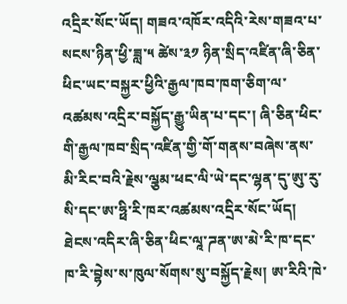འདྲིར་སོང་ཡོད། གཟའ་འཁོར་འདིའི་རེས་གཟའ་པ་སངས་ཉིན་ཕྱི་ཟླ་༥ ཚེས་༣༡ ཉིན་སྲིད་འཛིན་ཞི་ཅིན་ཕིང་ཡང་བསྐྱར་ཕྱིའི་རྒྱལ་ཁབ་ཁག་ཅིག་ལ་འཚམས་འདྲིར་བསྐྱོད་རྒྱུ་ཡིན་པ་དང་། ཞི་ཅིན་ཕིང་གི་རྒྱལ་ཁབ་སྲིད་འཛིན་གྱི་གོ་གནས་བཞེས་ནས་མི་རིང་བའི་རྗེས་ལྕམ་ཕང་ལི་ཡེ་དང་ལྷན་དུ་ཨུ་རུ་སི་དང་ཨ་ཧྥི་རི་ཁར་འཚམས་འདྲིར་སོང་ཡོད། ཐེངས་འདིར་ཞི་ཅིན་ཕིང་ལཱ་ཌན་ཨ་མེ་རི་ཁ་དང་ཁ་རི་བྷེས་ས་ཁུལ་སོགས་སུ་བསྐྱོད་རྗེས། ཨ་རིའི་ཁེ་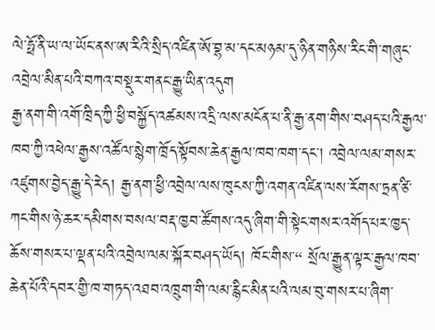ལེ་ཧྥོ་ནི་ཡ་ལ་ཡོང་ནས་ཨ་རིའི་སྲིད་འཛིན་ཨོ་བྷ་མ་དང་མཉམ་དུ་ཉིན་གཉིས་རིང་གི་གཞུང་འབྲེལ་མིན་པའི་བཀའ་བསྡུར་གནང་རྒྱུ་ཡིན་འདུག
རྒྱ་ནག་གི་འགོ་ཁྲིད་ཀྱི་ཕྱི་བསྐྱོད་འཚམས་འདྲི་ལས་མངོན་པ་ནི་རྒྱ་ནག་གིས་བཤད་པའི་རྒྱལ་ཁབ་ཀྱི་འཕེལ་རྒྱས་འཚོལ་སྙེག་ཁྲོད་སྟོབས་ཆེན་རྒྱལ་ཁབ་ཁག་དང་། འབྲེལ་ལམ་གསར་འཛུགས་བྱེད་རྒྱུ་དེ་རེད། རྒྱ་ནག་ཕྱི་འབྲེལ་ལས་ཁུངས་ཀྱི་འགན་འཛིན་ལས་རོགས་ཏྲན་ཙི་ཀང་གིས་ཉེ་ཆར་དམིགས་བསལ་བརྡ་ཁྱབ་ཚོགས་འདུ་ཞིག་གི་སྟེང་གསར་འགོད་པར་ཁྱད་ཆོས་གསར་པ་ལྡན་པའི་འབྲེལ་ལམ་སྐོར་བཤད་ཡོད། ཁོང་གིས་“ སྲོལ་རྒྱུན་ལྟར་རྒྱལ་ཁབ་ཆེན་པོའི་དབར་གྱི་ཁ་གཏད་འཐབ་འཁྲུག་གི་ལམ་རྙིང་མིན་པའི་ལམ་བུ་གསར་པ་ཞིག་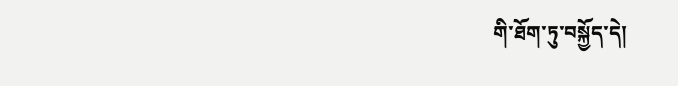གི་ཐོག་ཏུ་བསྐྱོད་དེ།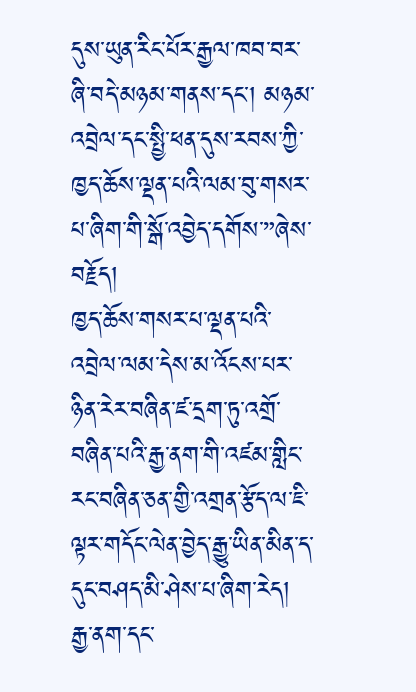དུས་ཡུན་རིང་པོར་རྒྱལ་ཁབ་བར་ཞི་བདེ་མཉམ་གནས་དང་། མཉམ་འབྲེལ་དང་སྤྱི་ཕན་དུས་རབས་ཀྱི་ཁྱད་ཆོས་ལྡན་པའི་ལམ་བུ་གསར་པ་ཞིག་གི་སྒོ་འབྱེད་དགོས་”ཞེས་བརྗོད།
ཁྱད་ཆོས་གསར་པ་ལྡན་པའི་འབྲེལ་ལམ་དེས་མ་འོངས་པར་ཉིན་རེར་བཞིན་ཛ་དྲག་ཏུ་འགྲོ་བཞིན་པའི་རྒྱ་ནག་གི་འཛམ་གླིང་རང་བཞིན་ཅན་གྱི་འགྲན་རྩོད་ལ་ཇི་ལྟར་གདོང་ལེན་བྱེད་རྒྱུ་ཡིན་མིན་ད་དུང་བཤད་མི་ཤེས་པ་ཞིག་རེད། རྒྱ་ནག་དང་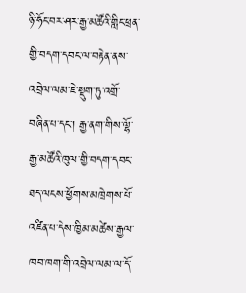ཉི་ཧོང་བར་ཤར་རྒྱ་མཚོའི་གླིང་ཕྲན་གྱི་བདག་དབང་ལ་བརྟེན་ནས་འབྲེལ་ལམ་ཇེ་སྡུག་ཏུ་འགྲོ་བཞིན་པ་དང་། རྒྱ་ནག་གིས་ལྷོ་རྒྱ་མཚོའི་ཁུལ་གྱི་བདག་དབང་ཐད་ལངས་ཕྱོགས་མཁྲེགས་པོ་འཛིན་པ་དེས་ཁྱིམ་མཚེས་རྒྱལ་ཁབ་ཁག་གི་འབྲེལ་ལམ་ལ་དོ་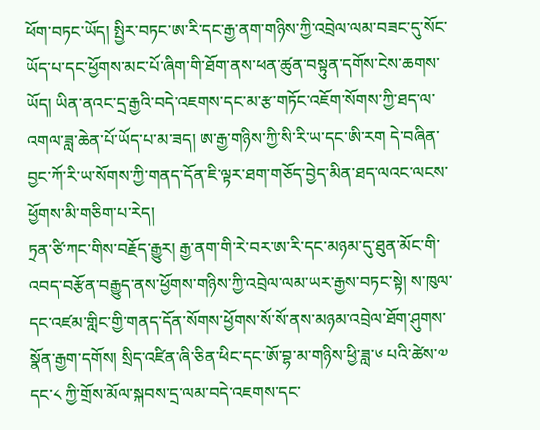ཕོག་བཏང་ཡོད། སྤྱིར་བཏང་ཨ་རི་དང་རྒྱ་ནག་གཉིས་ཀྱི་འབྲེལ་ལམ་བཟང་དུ་སོང་ཡོད་པ་དང་ཕྱོགས་མང་པོ་ཞིག་གི་ཐོག་ནས་ཕན་ཚུན་བསྟུན་དགོས་ངེས་ཆགས་ཡོད། ཡིན་ནའང་དྲ་རྒྱའི་བདེ་འཇགས་དང་མ་རྩ་གཏོང་འཇོག་སོགས་ཀྱི་ཐད་ལ་འགལ་ཟླ་ཆེན་པོ་ཡོད་པ་མ་ཟད། ཨ་རྒྱ་གཉིས་ཀྱི་སི་རི་ཡ་དང་ཨི་རག དེ་བཞིན་བྱང་ཀོ་རི་ཡ་སོགས་ཀྱི་གནད་དོན་ཇི་ལྟར་ཐག་གཅོད་བྱེད་མིན་ཐད་ལའང་ལངས་ཕྱོགས་མི་གཅིག་པ་རེད།
ཏྲན་ཙི་ཀང་གིས་བརྗོད་རྒྱུར། རྒྱ་ནག་གི་རེ་བར་ཨ་རི་དང་མཉམ་དུ་ཐུན་མོང་གི་འབད་བརྩོན་བརྒྱུད་ནས་ཕྱོགས་གཉིས་ཀྱི་འབྲེལ་ལམ་ཡར་རྒྱས་བཏང་སྟེ། ས་ཁུལ་དང་འཛམ་གླིང་གྱི་གནད་དོན་སོགས་ཕྱོགས་སོ་སོ་ནས་མཉམ་འབྲེལ་ཐོག་ཤུགས་སྣོན་རྒྱག་དགོས། སྲིད་འཛིན་ཞི་ཅིན་ཕིང་དང་ཨོ་བྷ་མ་གཉིས་ཕྱི་ཟླ་༦ པའི་ཚེས་༧ དང་༨ ཀྱི་གྲོས་མོལ་སྐབས་དྲ་ལམ་བདེ་འཇགས་དང་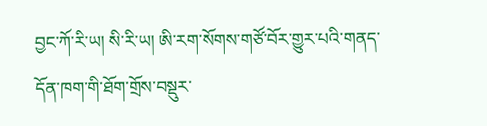བྱང་ཀོ་རི་ཡ། སི་རི་ཡ། ཨི་རག་སོགས་གཙོ་བོར་གྱུར་པའི་གནད་དོན་ཁག་གི་ཐོག་གྲོས་བསྡུར་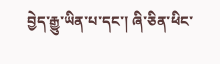བྱེད་རྒྱུ་ཡིན་པ་དང་། ཞི་ཅིན་ཕིང་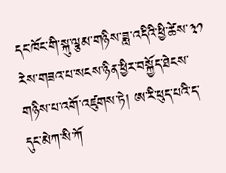དང་ཁོང་གི་སྐུ་ལྕམ་གཉིས་ཟླ་འདིའི་ཕྱི་ཚེས་༣༡ རེས་གཟའ་པ་སངས་ཉིན་ཕྱིར་བསྐྱོད་ཐེངས་གཉིས་པ་འགོ་འཛུགས་ཏེ། ཨ་རི་ཕུད་པའི་ད་དུང་མེཀ་སི་ཀོ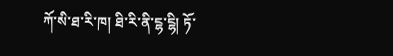ཀོ་སི་ཐ་རི་ཁ། ཐི་རི་ནི་ངྷ་ངྷི། ཏོ་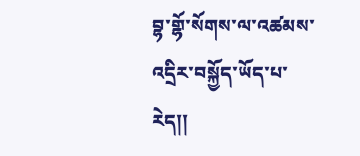བྷ་གྷོ་སོགས་ལ་འཚམས་འདྲིར་བསྐྱོད་ཡོད་པ་རེད།།